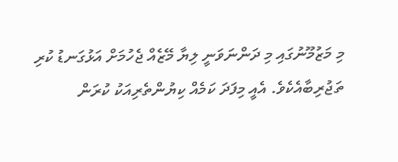މި މަޒުމޫނުގައި މި ދަންނަވަނީ ލިޔާ މޭޒެއް ޖެހުމަށް އަޅުގަނޑު ކުރި ތަޖުރިބާއެކެވެ. އެއީ މިފަދަ ކަމެއް ކިޔުންތެރިއަކު ކުރަން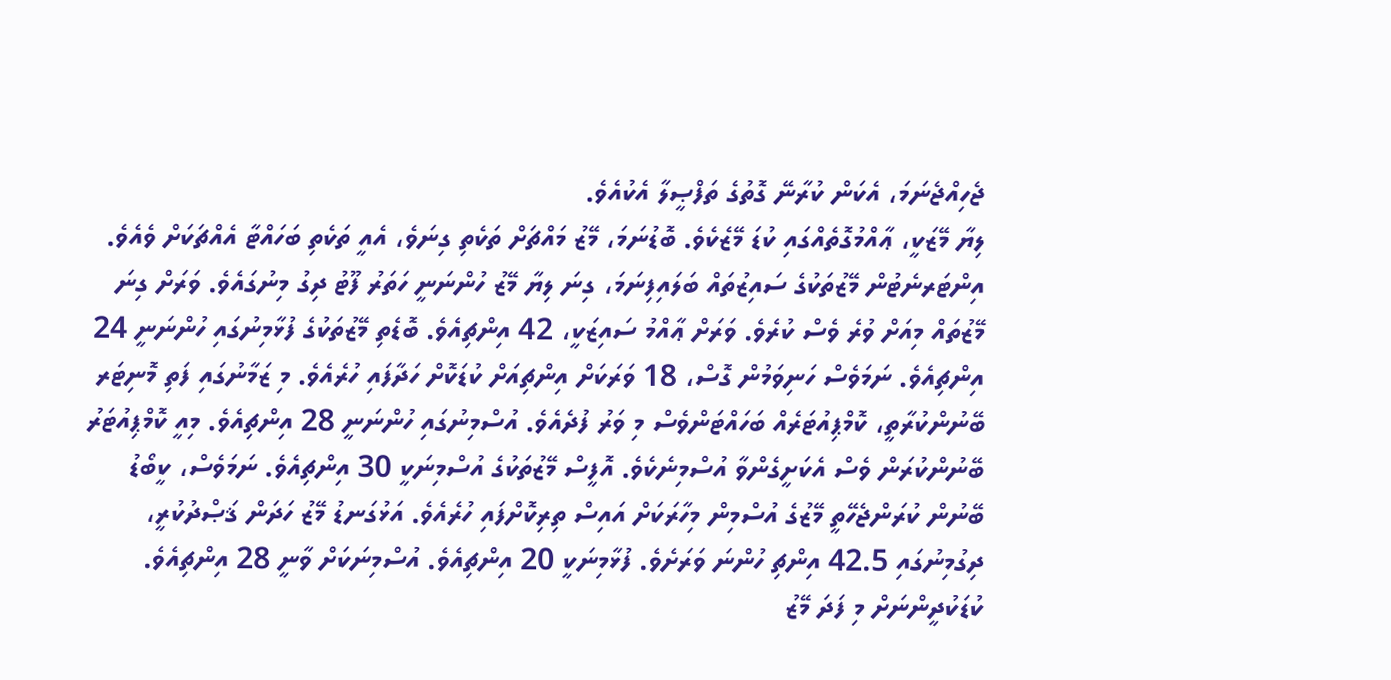ޖެހިއްޖެނަމަ، އެކަން ކުރާނޭ ގޮތުގެ ތަފްޞީލާ އެކުއެވެ.
ލިޔާ މޭޒަކީ، ޢާއްމުގޮތެއްގައި ކުޑަ މޭޒެކެވެ. ބޮޑުނަމަ، މޭޒު މައްޗަށް ތަކެތި ގިނަވެ، އެއީ ތަކެތި ބަހައްޓާ އެއްޗަކަށް ވެއެވެ. އިންޓަރނެޓުން މޭޒުތަކުގެ ސައިޒުތައް ބަލައިފިނަމަ، ގިނަ ލިޔާ މޭޒު ހުންނަނީ ހަތަރު ފޫޓު ދިގު މިނުގައެވެ. ވަރަށް ގިނަ މޭޒުތައް މިއަށް ވުރެ ވެސް ކުރެވެ. ވަރަށް ޢާއްމު ސައިޒަކީ، 42 އިންޗިއެވެ. ބޮޑެތި މޭޒުތަކުގެ ފުޅާމިނުގައި ހުންނަނީ 24 އިންޗިއެވެ. ނަމަވެސް ހަނިވަމުން ގޮސް، 18 ވަރަކަށް އިންޗިއަށް ކުޑަކޮށް ހަދާފައި ހުރެއެވެ. މި ޒަމާނުގައި ފަތި މޮނިޓަރ ބޭނުންކުރާތީ، ކޮމްޕިއުޓަރެއް ބަހައްޓަންވެސް މި ވަރު ފުދެއެވެ. އުސްމިނުގައި ހުންނަނީ 28 އިންޗިއެވެ. މިއީ ކޮމްޕިއުޓަރު ބޭނުންކުރަން ވެސް އެކަށީގެންވާ އުސްމިނެކެވެ. އޮފީސް މޭޒުތަކުގެ އުސްމިނަކީ 30 އިންޗިއެވެ. ނަމަވެސް، ކީބޯޑު ބޭނުން ކުރަންޖެހޭތީ މޭޒުގެ އުސްމިން މިހާރަކަށް އައިސް ތިރިކޮށްފައި ހުރެއެވެ. އަޅުގަނޑު މޭޒު ހަދަން ޤަޞްދުކުރީ، ދިގުމިނުގައި 42.5 އިންޗި ހުންނަ ވަރަށެވެ. ފުޅާމިނަކީ 20 އިންޗިއެވެ. އުސްމިނަކަށް ވާނީ 28 އިންޗިއެވެ. ކުޑަކުދީންނަށް މި ފަދަ މޭޒު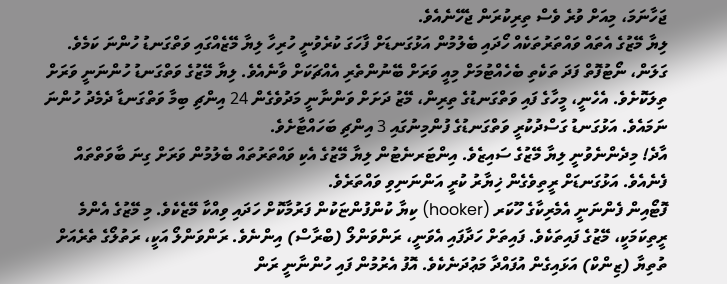ޖަހާނަމަ، މިއަށް ވުރެ ވެސް ތިރިކުރަން ޖެހޭނެއެވެ.
ލިޔާ މޭޒުގެ އެތައް ވައްތަރުތަކެއް ހޯދައި ބެލުމުން އަޅުގަނޑަށް ފާހަގަ ކުރެވުނީ ހުރިހާ ލިޔާ މޭޒެއްގައި ވަތްގަނޑު ހުންނަ ކަމެވެ. ގަލަން، ނޯޓުފޮތް ފަދަ ތަކެތި ބެހެއްޓުމަށް މިއީ ވަރަށް ބޭނުންތެރި އެއްޗަކަށް ވާނެއެވެ. ލިޔާ މޭޒުގެ ވަތްގަނޑު ހުންނަނީ ވަރަށް ތިލަކޮށެވެ. އެހެނީ، މީހާގެ ފައި ވަތްގަނޑުގެ ތިރިން، މޭޒު ދަށަށް ވަންނާނީ މަދުވެގެން 24 އިންޗި ބިމާ ވަތްގަނޑާ ދެމެދު ހުންނަ ނަމައެވެ. އަޅުގަނޑު ގަސްދުކުރީ ވަތްގަނޑުގެ ފުންމިނުގައި 3 އިންޗި ބަހައްޓާށެވެ.
އާދެ! މިދެންނެވުނީ ލިޔާ މޭޒުގެ ސައިޒެވެ. އިންޓަރނެޓުން ލިޔާ މޭޒުގެ އެކި ވައްތަރުތައް ބެލުމުން ވަރަށް ގިނަ ބާވަތްތައް ފެނެއެވެ. އަޅުގަނޑަށް ރީތިވެގެން ޚިޔާރު ކުރީ އަންނަނިވި ވައްތަރެވެ.
ފޮޓޯއިން ފެންނަނީ އެމެރިކާގެ ހޫކަރ (hooker) ކިޔާ ކުންފުންޏަކުން ފަރުމާކޮށް ހަދައި ވިއްކާ މޭޒެކެވެ. މި މޭޒުގެ އެންމެ ރީތިކަމަކީ، މޭޒުގެ ފައިތަކެވެ. ފައިތަށް ހަދާފައި އެވަނީ، ރަންވަންލޯ (ބްރާސް) އިންނެވެ. ރަންވަންލޯ އަކީ، ރަތުލޯގެ ތެރެއަށް ތުތިޔާ (ޒިންކް) އަޅައިގެން އުފައްދާ މަޢުދަނެކެވެ. އޮފު އެރުމުން ފައި ހުންނާނީ ރަން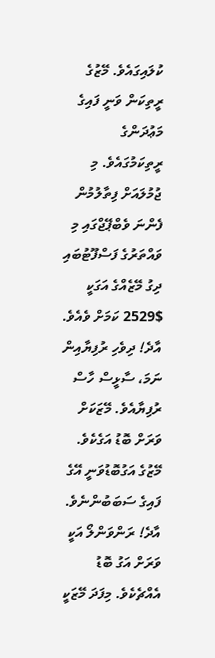ކުލައިގައެވެ. މޭޒުގެ ރީތިކަން ވަނީ ފައިގެ މަޢުދަންގެ ރީތިކަމުގައެވެ. މި ޖުމުލައަށް ފިތާލުމުން ފެންނަ ވެބްޕޭޖްގައި މި ވައްތަރުގެ ފަސްފޫޓުބައި ދިގު މޭޒެއްގެ އަގަކީ $2529 ކަމަށް ވެއެވެ. އާދެ! ދިވެހި ރުފިޔާއިން ނަމަ، ސާޅީސް ހާސް ރުފިޔާއެވެ. މޭޒަކަށް ވަރަށް ބޮޑު އަގެކެވެ. މޭޒުގެ އަގުބޮޑުވަނީ އޭގެ ފައިގެ ސަބަބުންނެވެ. އާދެ! ރަންވަންލޯ އަކީ ވަރަށް އަގު ބޮޑު އެއްޗެކެވެ. މިފަދަ މޭޒަކީ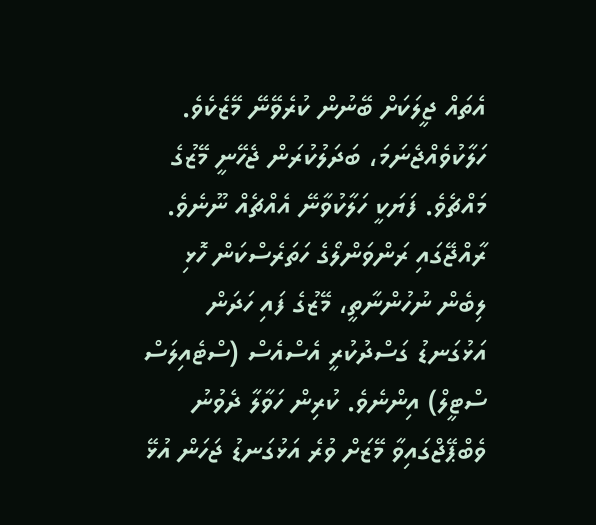އެތައް ޖީލަކަށް ބޭނުން ކުރެވޭނޭ މޭޒެކެވެ. ހަލާކުވެއްޖެނަމަ، ބަދަލުކުރަން ޖެހޭނީ މޭޒުގެ މައްޗެވެ. ފަޔަކީ ހަލާކުވާނޭ އެއްޗެއް ނޫނެވެ.
ރާއްޖޭގައި ރަންވަންލޯގެ ހަތަރެސްކަން ހޮޅި ލިބެން ނުހުންނާތީ، މޭޒުގެ ފައި ހަދަން އަޅުގަނޑު ގަސްދުކުރީ އެސްއެސް (ސްޓެއިލަސް ސްޓީލް) އިންނެވެ. ކުރިން ހަވާލާ ދެވުނު ވެބްޕޭޖްގައިވާ މޭޒަށް ވުރެ އަޅުގަނޑު ޖަހަން އުޅޭ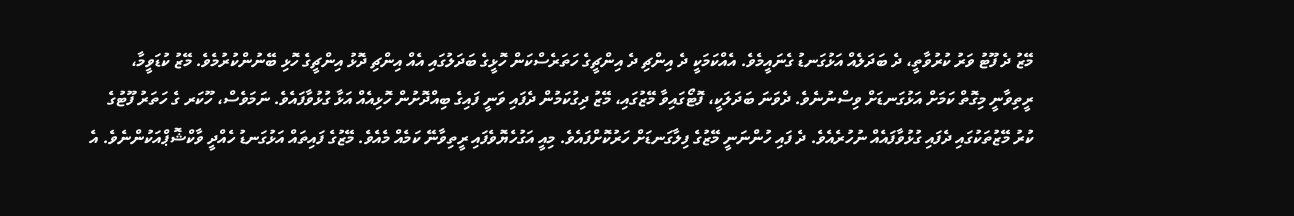މޭޒު ދެ ފޫޓު ވަރު ކުރުވާތީ، ދެ ބަދަލެއް އަޅުގަނޑު ގެނައީމެވެ. އެއްކަމަކީ ދެ އިންޗި ދެ އިންޗީގެ ހަތަރެސްކަން ހޮޅީގެ ބަދަލުގައި އެއް އިންޗި ދޮޅު އިންޗީގެ ހޮޅި ބޭނުންކުރުމެވެ. މޭޒު ކުޑަވީމާ، ރީތިވާނީ މިގޮތް ކަމަށް އަޅުގަނޑަށް ވިސްނުނެވެ. ދެވަނަ ބަދަލަކީ، ފޮޓޯގައިވާ މޭޒުގައި، މޭޒު ދިގުކަމުން ދެފައި ވަނީ ފައިގެ ބިއްދޮށުން ހޮޅިއެއް އަޅާ ގުޅުވާފައެވެ. ނަމަވެސް، ހޫކަރ ގެ ހަތަރު ފޫޓުގެ ކުރު މޭޒުތަކުގައި ދެފައި ގުޅުވާފައެއް ނުހުރެއެވެ. ދެ ފައި ހުންނަނީ މޭޒުގެ ފިލާގަނޑަށް ހަރުކޮށްފައެވެ. މިއީ އަގުހެޔޮވެފައި ރީތިވާނޭ ކަމެއް މެއެވެ. މޭޒުގެ ފައިތައް އަޅުގަނޑު ހެއްދީ ވާކްޝޮޕްއަކުންނެވެ. އެ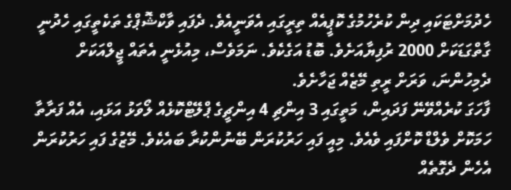ހެދުމަށްޓަކައި ދިން ކުރެހުމުގެ ކޮޕީއެއް ތިރީގައި އެވަނީއެވެ. ދެފައި ވާކްޝޮޕްގެ ތަކެތީގައި ހެދުނީ ގާތްގަޑަކަށް 2000 ރުފިޔާއަށެވެ. ބޮޑު އަގެކެވެ. ނަމަވެސް، މިއުޅެނީ އެތައް ޖީލްއަކަށް ދެމިހުންނަ، ވަރަށް ރީތި މޭޒެއް ޖަހާށެވެ.
ފާހަގަ ކުރެއްވޭނޭ ފަދައިން، މަތީގައި 3 އިންޗި 4 އިންޗީގެ ޕްލޭޓްކޮޅެއް ލޯވަޅު އަޅައި، އެއް ފަރާތާ ހަމަކޮށް ވެލްޑް ކޮށްފައި ވެއެވެ. މިއީ ފައި ހަރުކުރަން ބޭނުންކުރާ ބައެކެވެ. މޭޒުގެ ފައި ހަރުކުރަން އެހެން ދެގޮތެއް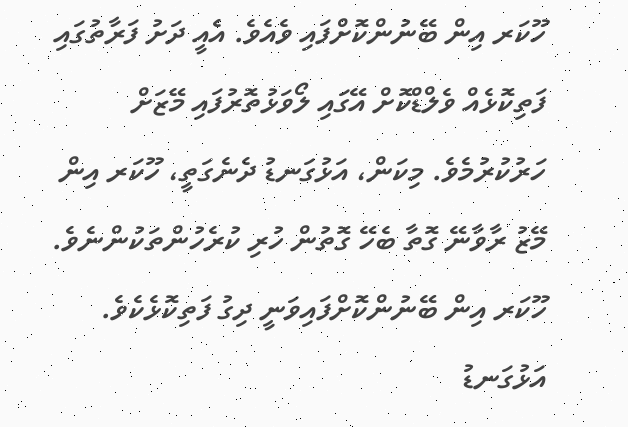ހޫކަރ އިން ބޭނުންކޮށްފައި ވެއެވެ. އެއީ ދަށު ފަރާތުގައި ފަތިކޮޅެއް ވެލްޑްކޮށް އޭގައި ލޯވަޅުތޮރުފައި މޭޒަށް ހަރުކުރުމެވެ. މިކަން، އަޅުގަނޑު ދެނެގަތީ، ހޫކަރ އިން މޭޒު ރާވާނޭ ގޮތާ ބެހޭ ގޮތުން ހުރި ކުރެހުންތަކުންނެވެ.
ހޫކަރ އިން ބޭނުންކޮށްފައިވަނީ ދިގު ފަތިކޮޅެކެވެ. އަޅުގަނޑު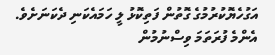އަގުހެޔޮކުރުމުގެ ގޮތުން ފަތިކޮޅު ލީ ހަމައެކަނި ދެކަނަށެވެ. އެންމެ ފުރަތަމަ ވިސްނުމުން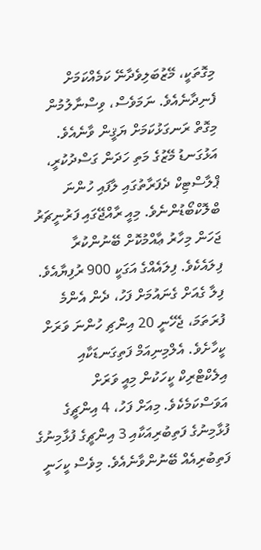މިގޮތަކީ، މޭޒުބަލިވެދާނޭ ކަމެއްކަމަށް ފެނިދާނެއެވެ. ނަމަވެސް، ވިސްނާލުމުން މިގޮތް ރަނގަޅުކަމަށް ޔަޤީން ވާނެއެވެ.
އަޅުގަނޑު މޭޒުގެ މަތި ހަދަން ގަސްދުކުރީ، ޕްލާސްޓިކް ދެފަރާތުގައި ލާފައި ހުންނަ ބްލޮކްބޯޑުންނެވެ. މިއީ ރާއްޖޭގައި ފަރުނީޗަރު ޖަހަން މިހާރު ޢާއްމުކޮށް ބޭނުންކުރާ ފިލައެކެވެ. ފިލައެއްގެ އަގަކީ 900 ރުފިޔާއެވެ. ފިލާ ގެއަށް ގެނައުމަށް ފަހު، ދެން އެންމެ ފުރަތަމަ، ޖެހޭނީ 20 އިންޗި ހުންނަ ވަރަށް ކީހާށެވެ. އެލްމިނިއަމް ފަތިގަނޑަކާއި އިލެކްޓްރިކް ކީހަކުން މިއީ ވަރަށް އަވަސްކަމެކެވެ. މިއަށް ފަހު، 4 އިންޗީގެ ފުޅާމިނުގެ ފަތިބުރިއަކާއި 3 އިންޗީގެ ފުޅާމިނުގެ ފަތިބުރިއެއް ބޭނުންވާނެއެވެ. މިވެސް ކީހަނީ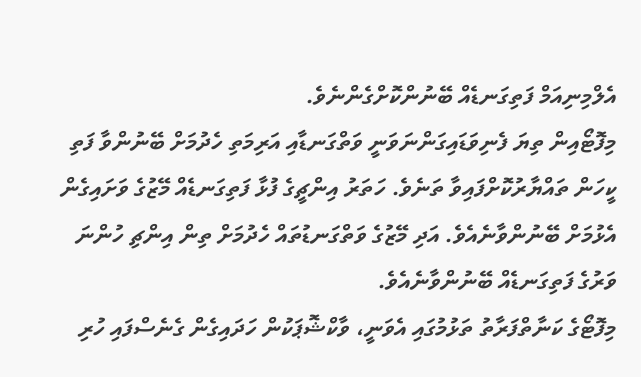އެލްމިނިއަމް ފަތިގަނޑެއް ބޭނުންކޮށްގެންނެވެ.
މިފޮޓޯއިން ތިޔަ ފެނިވަޑައިގަންނަވަނީ ވަތްގަނޑާއި އަރިމަތި ހެދުމަށް ބޭނުންވާ ފަތި ކީހަން ތައްޔާރުކޮށްފައިވާ ތަނެވެ. ހަތަރު އިންޗީގެ ފުޅާ ފަތިގަނޑެއް މޭޒުގެ ވަށައިގެން އެޅުމަށް ބޭނުންވާނެއެވެ. އަދި މޭޒުގެ ވަތްގަނޑުތައް ހެދުމަށް ތިން އިންޗި ހުންނަ ވަރުގެ ފަތިގަނޑެއް ބޭނުންވާނެއެވެ.
މިފޮޓޯގެ ކަނާތްފަރާތު ތަޅުމުގައި އެވަނީ، ވާކްޝޮޕަކުން ހަދައިގެން ގެނެސްފައި ހުރި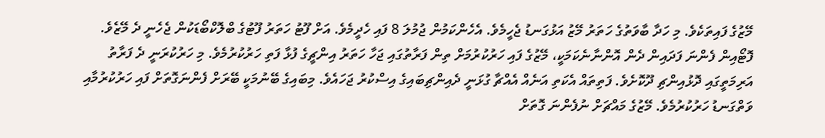މޭޒުގެ ފައިތަކެވެ. މި ހަދާ ބާވަތުގެ ހަތަރު މޭޒު އަޅުގަނޑު ޖެހީމެވެ. އެހެންކަމުން ޖުމުލަ 8 ފައި ހެދީމެވެ. އަށް ފޫޓު ހަތަރު ފޫޓުގެ ބްލޮކްބޯޑަކުން ޖެހެނީ ދެ މޭޒެވެ.
ފޮޓޯއިން ފެންނަ ފަދައިން ދެން އޮންނާނެކަމަކީ، މޭޒުގެ ފައި ހަރުކުރުމަށް ތިން ފަރާތުގައި ޖަހާ ހަތަރު އިންޗީގެ ފުޅާ ފަތި ހަރުކުރުމެވެ. މި ހަރުކުރަނީ ދެ ފަރާތު އަރިމަތީގައި ދޮޅުއިންޗި ދޫކޮށެވެ. ފަތިތައް އެކަތި އަނެއް އެއްޗާ ގުޅަނީ ދެއިންޗިބައިގެ އިސްކުރު ޖަހައެވެ. މިބައިގެ ބޭނުމަކީ ބޭރަށް ފެންނަގޮތަށް ފައި ހަރުކުރުމާއި ވަތްގަނޑު ހަރުކުރުމެވެ. މޭޒުގެ މައްޗަށް ނުފެންނަ ގޮތަށް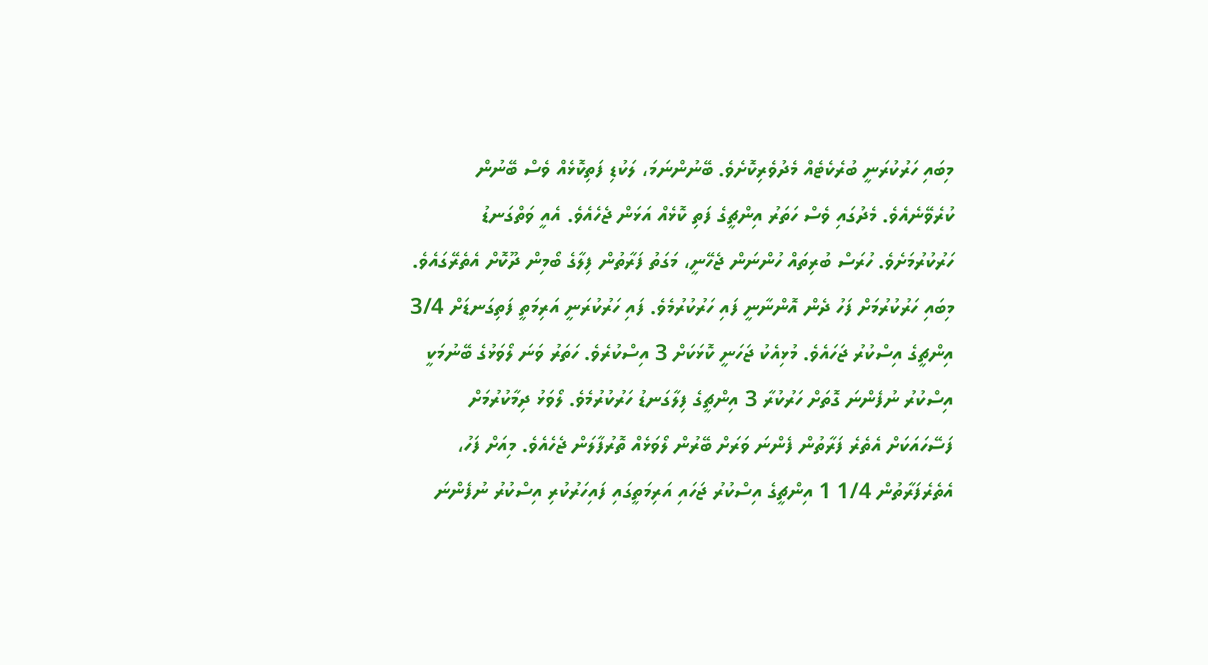މިބައި ހަރުކުރަނީ ބުރެކެޓެއް މެދުވެރިކޮށެވެ. ބޭނުންނަމަ، ލަކުޑި ފަތިކޮޅެއް ވެސް ބޭނުން ކުރެވޭނެއެވެ. މެދުގައި ވެސް ހަތަރު އިންޗީގެ ފަތި ކޮޅެއް އަޅަން ޖެހެއެވެ. އެއީ ވަތްގަނޑު ހަރުކުރުމަށެވެ. ހުރަސް ބުރިތައް ހުންނަން ޖެހޭނީ، މަގަތު ފަރާތުން ފިލާގެ ބޯމިން ދޫކޮށް އެތެރޭގައެވެ.
މިބައި ހަރުކުރުމަށް ފަހު ދެން އޮންނާނީ ފައި ހަރުކުރުމެވެ. ފައި ހަރުކުރަނީ އަރިމަތީ ފަތިގަނޑަށް 3/4 އިންޗީގެ އިސްކުރު ޖަހައެވެ. މުޅިއެކު ޖަހަނީ ކޮޅަކަށް 3 އިސްކުރެވެ. ހަތަރު ވަނަ ލޯވަޅުގެ ބޭނުމަކީ އިސްކުރު ނުފެންނަ ގޮތަށް ހަރުކުރާ 3 އިންޗީގެ ފިލާގަނޑު ހަރުކުރުމެވެ. ލޯވަޅު ދިމާކުރުމަށް ފަސޭހައަކަށް އެތެރެ ފަރާތުން ފެންނަ ވަރަށް ބޭރުން ލޯވަޅެއް ތޮރުފާލަން ޖެހެއެވެ. މިއަށް ފަހު، އެތެރެފަރާތުން 1/4 1 އިންޗީގެ އިސްކުރު ޖަހައި އަރިމަތީގައި ފައިހަރުކުރި އިސްކުރު ނުފެންނަ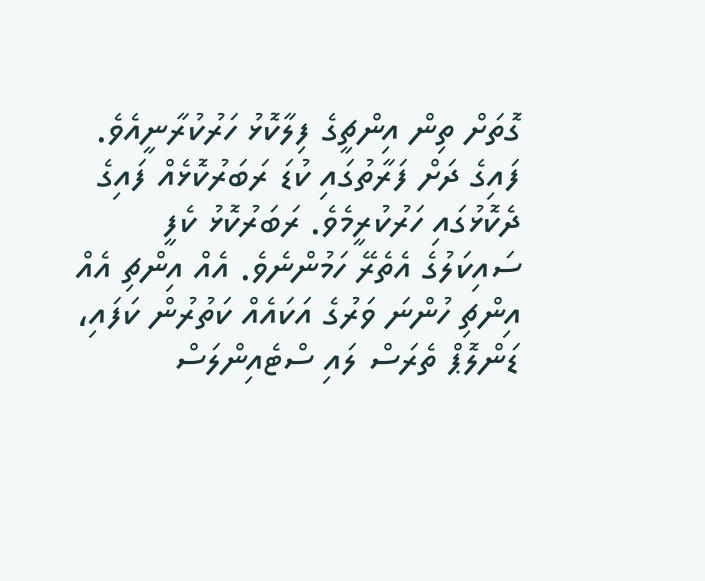ގޮތަށް ތިން އިންޗީގެ ފިލާކޮޅު ހަރުކުރާނީއެވެ.
ފައިގެ ދަށް ފަރާތުގައި ކުޑަ ރަބަރުކޮޅެއް ފައިގެ ދެކޮޅުގައި ހަރުކުރީމެވެ. ރަބަރުކޮޅު ކެފީ ސައިކަލުގެ އެތެރޭ ހަމުންނެވެ. އެއް އިންޗި އެއް އިންޗި ހުންނަ ވަރުގެ އަކައެއް ކަތުރުން ކަފައި، ޑަންލޮޕް ތެރަސް ލައި ސްޓެއިންލަސް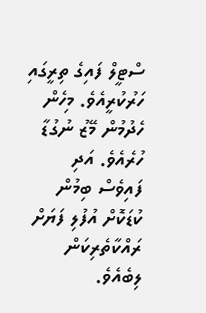ސްޓީލް ފައިގެ ތިރީގައި ހަރުކުރީއެވެ. މިހެން ހެދުމުން މޭޒު ނުގުޑާ ހުރެއެވެ. އަދި ފައިވެސް ބިމުން ކުޑަކޮށް އުފުލި ފަޔަށް ރައްކާތެރިކަން ލިބެއެވެ.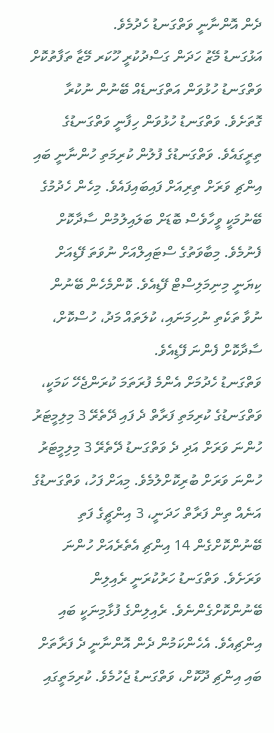ދެން އޮންނާނީ ވަތްގަނޑު ހެދުމެވެ.
އަޅުގަނޑު މޭޒު ހަދަން ގަސްދުކުރީ ހޫކަރ މޭޒާ ތަފާތުކޮށް ވަތްގަނޑު ހުޅުވަން އަތްގަނޑެއް ބޭނުން ނުކުރާ ގޮތަށެވެ. ވަތްގަނޑު ހުޅުވަން ހިފާނީ ވަތްގަނޑުގެ ތިރީގައެވެ. ވަތްގަނޑުގެ ފުލުން ކުރިމަތި ހުންނާނީ ބައި އިންޗި ވަރަށް ތިރިއަށް ފައިބައިފައެވެ. މިހެން ހެދުމުގެ ބޭނުމަކީ ވީހާވެސް ބޮޑަށް ބަލައިލުމުން ސާދާކޮށް ފެނުމެވެ. މިބާވަތުގެ ސްޓައިލްއަށް ނުވަތަ ފޭޑިއަށް ކިޔަނީ މިނިމަލިސްޓް ފޭޑިއެވެ. ކޮންމެހެން ބޭނުން ނުވާ ތަކެތި ނުހިމަނައި، ކުލަތައް މަދު، ހުސްކޮށް، ސާދާކޮށް ފެންނަ ފޭޑިއެވެ.
ވަތްގަނޑު ހެދުމަށް އެންމެ ފުރަތަމަ ކުރަންޖެހޭ ކަމަކީ، ވަތްގަނޑުގެ ކުރިމަތި ފަރާތް ދެ ފައި ދޭތެރޭ 3 މިލިމީޓަރު ހުންނަ ވަރަށް އަދި ދެ ވަތްގަނޑު ދޭތެރޭ 3 މިލިމީޓަރު ހުންނަ ވަރަށް ބުރިކޮށްލުމެވެ. މިއަށް ފަހު، ވަތްގަނޑުގެ އަނެއް ތިން ފަރާތް ހަދަނީ، 3 އިންޗީގެ ފަތި ބޭނުންކޮށްގެން 14 އިންޗި އެތެރެއަށް ހުންނަ ވަރަށެވެ. ވަތްގަނޑު ހަރުކުރަނީ ރެއިލިން ބޭނުންކޮށްގެންނެވެ. ރެއިލިންގެ ފުޅާމިނަކީ ބައި އިންޗިއެވެ. އެހެންކަމުން ދެން އޮންނާނީ ދެ ފަރާތަށް ބައި އިންޗި ދޫކޮށް، ވަތްގަނޑު ޖެހުމެވެ. ކުރިމަތީގައި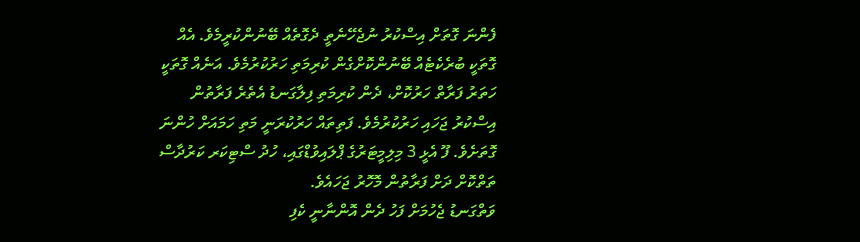ފެންނަ ގޮތަށް އިސްކުރު ނުޖެހޭނެތީ ދެގޮތެއް ބޭނުންކުރީމެވެ. އެއް ގޮތަކީ ބުރެކެޓެއް ބޭނުންކޮށްގެން ކުރިމަތި ހަރުކުރުމެވެ. އަނެއް ގޮތަކީ ހަތަރު ފަރާތް ހަރުކޮށް، ދެން ކުރިމަތި ފިލާގަނޑު އެތެރެ ފަރާތުން އިސްކުރު ޖަހައި ހަރުކުރުމެވެ. ފަތިތައް ހަރުކުރަނީ މަތި ހަމައަށް ހުންނަ ގޮތަށެވެ. ފޫ އެޅީ 3 މިލިމީޓަރުގެ ޕްލައިވުޑްގައި، ހުދު ސްޓިކަރ ކަރުދާސް ތަތްކޮށް ދަށް ފަރާތުން މޮހޮރު ޖަހައެވެ.
ވަތްގަނޑު ޖެހުމަށް ފަހު ދެން އޮންނާނީ ކެފި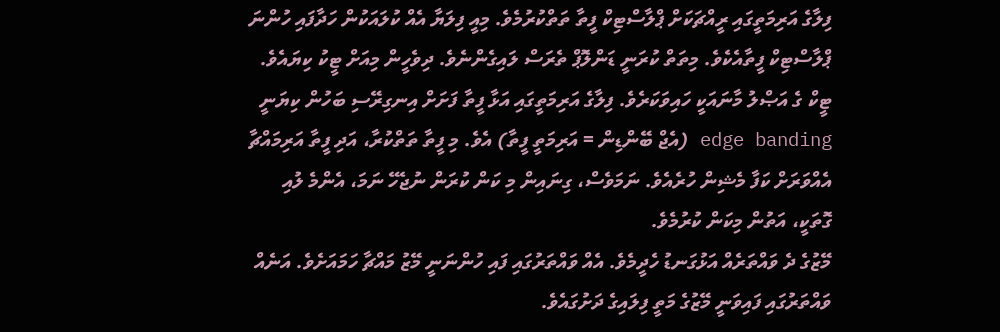ފިލާގެ އަރިމަތީގައި ރީއްޗަކަށް ޕްލާސްޓިކް ފީތާ ތަތްކުރުމެވެ. މިއީ ފިލަޔާ އެއް ކުލައަކުން ހަދާފައި ހުންނަ ޕްލާސްޓިކް ފީތާއެކެވެ. މިތަތް ކުރަނީ ޑަންލޮޕް ތެރަސް ލައިގެންނެވެ. ދިވެހީން މިއަށް ޓީކު ކިޔައެވެ. ޓީކް ގެ އަޞްލު މާނައަކީ ހައިވަކަރެވެ. ފިލާގެ އަރިމަތީގައި އަޅާ ފީތާ ފަށަށް އިނގިރޭސި ބަހުން ކިޔަނީ edge banding (އެޖް ބޭންޑިން = އަރިމަތީ ފީތާ) އެވެ. މި ފީތާ ތަތްކުރާ، އަދި ފީތާ އަރިމައްޗާ އެއްވަރަށް ކަފާ މެޝިން ހުރެއެވެ. ނަމަވެސް، ގިނައިން މި ކަން ކުރަން ނުޖެހޭ ނަމަ، އެންމެ ލުއި ގޮތަކީ، އަތުން މިކަން ކުރުމެވެ.
މޭޒުގެ ދެ ވައްތަރެއް އަޅުގަނޑު ހެދީމެވެ. އެއް ވައްތަރުގައި ފައި ހުންނަނީ މޭޒު މައްޗާ ހަމައަށެވެ. އަނެއް ވައްތަރުގައި ފައިވަނީ މޭޒުގެ މަތީ ފިލައިގެ ދަށުގައެވެ.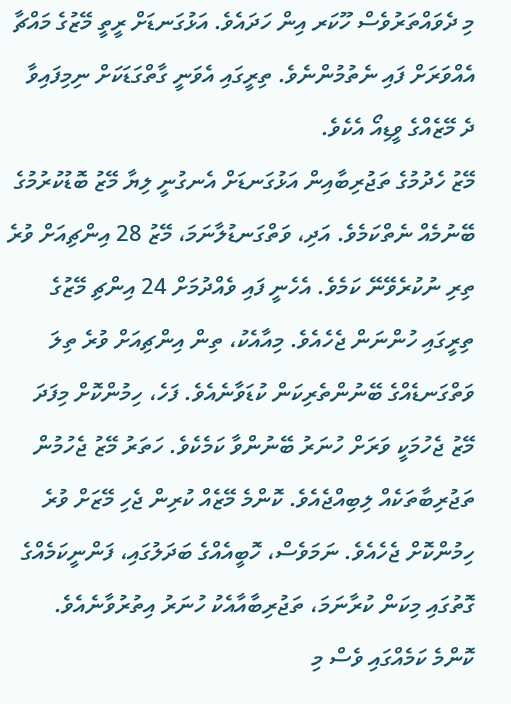މި ދެވައްތަރުވެސް ހޫކަރ އިން ހަދައެވެ. އަޅުގަނޑަށް ރީތީ މޭޒުގެ މައްޗާ އެއްވަރަށް ފައި ނެތުމުންނެވެ. ތިރީގައި އެވަނީ ގާތްގަޑަކަށް ނިމިފައިވާ ދެ މޭޒެއްގެ ވީޑިއޯ އެކެވެ.
މޭޒު ހެދުމުގެ ތަޖުރިބާއިން އަޅުގަނޑަށް އެނގުނީ ލިޔާ މޭޒު ބޮޑުކުރުމުގެ ބޭނުމެއް ނެތްކަމެވެ. އަދި، ވަތްގަނޑުލާނަމަ، މޭޒު 28 އިންޗިއަށް ވުރެ ތިރި ނުކުރެވޭނޭ ކަމެވެ. އެހެނީ ފައި ވެއްދުމަށް 24 އިންޗި މޭޒުގެ ތިރީގައި ހުންނަން ޖެހެއެވެ. މިއާއެކު، ތިން އިންޗިއަށް ވުރެ ތިލަ ވަތްގަނޑެއްގެ ބޭނުންތެރިކަން ކުޑަވާނެއެވެ. ފަހެ، ހިމުންކޮށް މިފަދަ މޭޒު ޖެހުމަކީ ވަރަށް ހުނަރު ބޭނުންވާ ކަމެކެވެ. ހަތަރު މޭޒު ޖެހުމުން ތަޖުރިބާތަކެއް ލިބިއްޖެއެވެ. ކޮންމެ މޭޒެއް ކުރިން ޖެހި މޭޒަށް ވުރެ ހިމުންކޮށް ޖެހެއެވެ. ނަމަވެސް، ހޮބީއެއްގެ ބަދަލުގައި، ފަންނީކަމެއްގެ ގޮތުގައި މިކަން ކުރާނަމަ، ތަޖުރިބާއާއެކު ހުނަރު އިތުރުވާނެއެވެ. ކޮންމެ ކަމެއްގައި ވެސް މި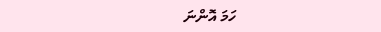ހަމަ އޮންނަ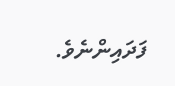ފަދައިންނެވެ.